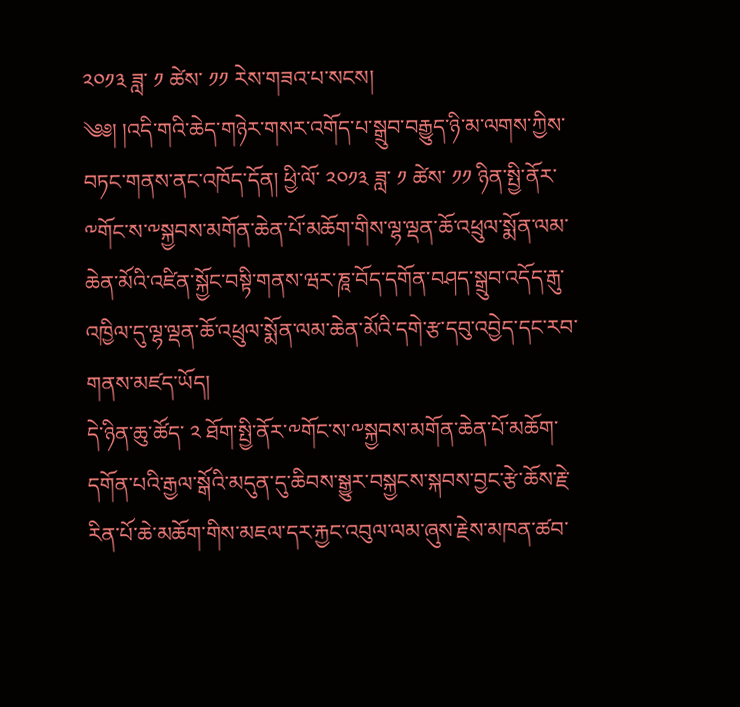༢༠༡༣ ཟླ་ ༡ ཚེས་ ༡༡ རེས་གཟའ་པ་སངས།
༄༅། །འདི་གའི་ཆེད་གཉེར་གསར་འགོད་པ་སྒྲུབ་བརྒྱུད་ཉི་མ་ལགས་ཀྱིས་བཏང་གནས་ནང་འཁོད་དོན། ཕྱི་ལོ་ ༢༠༡༣ ཟླ་ ༡ ཚེས་ ༡༡ ཉིན་སྤྱི་ནོར་༸གོང་ས་༸སྐྱབས་མགོན་ཆེན་པོ་མཆོག་གིས་ལྷ་ལྡན་ཆོ་འཕྲུལ་སྨོན་ལམ་ཆེན་མོའི་འཛིན་སྐྱོང་བསྟི་གནས་ཝར་ཎཱ་བོད་དགོན་བཤད་སྒྲུབ་འདོད་རྒུ་འཁྱིལ་དུ་ལྷ་ལྡན་ཆོ་འཕྲུལ་སྨོན་ལམ་ཆེན་མོའི་དགེ་རྩ་དབུ་འབྱེད་དང་རབ་གནས་མཛད་ཡོད།
དེ་ཉིན་ཆུ་ཚོད་ ༢ ཐོག་སྤྱི་ནོར་༸གོང་ས་༸སྐྱབས་མགོན་ཆེན་པོ་མཆོག་དགོན་པའི་རྒྱལ་སྒོའི་མདུན་དུ་ཆིབས་སྒྱུར་བསྐྱངས་སྐབས་བྱང་རྩེ་ཆོས་རྗེ་རིན་པོ་ཆེ་མཆོག་གིས་མཇལ་དར་རྐྱང་འབུལ་ལམ་ཞུས་རྗེས་མཁན་ཚབ་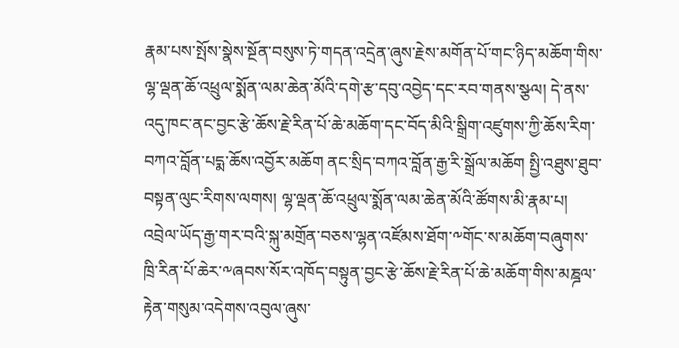རྣམ་པས་སྤོས་སྣེས་སྔོན་བསུས་ཏེ་གདན་འདྲེན་ཞུས་རྗེས་མགོན་པོ་གང་ཉིད་མཆོག་གིས་ལྷ་ལྡན་ཆོ་འཕྲུལ་སྨོན་ལམ་ཆེན་མོའི་དགེ་རྩ་དབུ་འབྱེད་དང་རབ་གནས་སྩལ། དེ་ནས་འདུ་ཁང་ནང་བྱང་རྩེ་ཆོས་རྗེ་རིན་པོ་ཆེ་མཆོག་དང་བོད་མིའི་སྒྲིག་འཛུགས་ཀྱི་ཆོས་རིག་བཀའ་བློན་པདྨ་ཆོས་འབྱོར་མཆོག ནང་སྲིད་བཀའ་བློན་རྒྱ་རི་སྒྲོལ་མཆོག སྤྱི་འཐུས་ཐུབ་བསྟན་ལུང་རིགས་ལགས། ལྷ་ལྡན་ཆོ་འཕྲུལ་སྨོན་ལམ་ཆེན་མོའི་ཚོགས་མི་རྣམ་པ། འབྲེལ་ཡོད་རྒྱ་གར་བའི་སྐུ་མགྲོན་བཅས་ལྷན་འཛོམས་ཐོག་༸གོང་ས་མཆོག་བཞུགས་ཁྲི་རིན་པོ་ཆེར་༸ཞབས་སོར་འཁོད་བསྟུན་བྱང་རྩེ་ཆོས་རྗེ་རིན་པོ་ཆེ་མཆོག་གིས་མཎྜལ་རྟེན་གསུམ་འདེགས་འབུལ་ཞུས་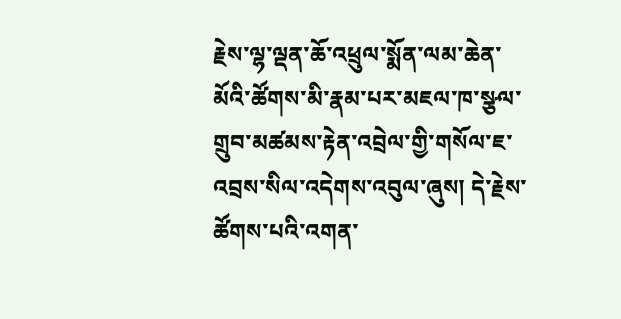རྗེས་ལྷ་ལྡན་ཆོ་འཕྲུལ་སྨོན་ལམ་ཆེན་མོའི་ཚོགས་མི་རྣམ་པར་མཇལ་ཁ་སྩལ་གྲུབ་མཚམས་རྟེན་འབྲེལ་གྱི་གསོལ་ཇ་འབྲས་སིལ་འདེགས་འབུལ་ཞུས། དེ་རྗེས་ཚོགས་པའི་འགན་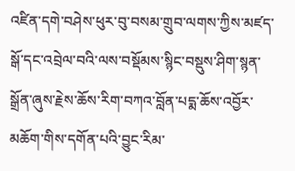འཛིན་དགེ་བཤེས་ཕུར་བུ་བསམ་གྲུབ་ལགས་ཀྱིས་མཛད་སྒོ་དང་འབྲེལ་བའི་ལས་བསྡོམས་སྙིང་བསྡུས་ཤིག་སྙན་སྒྲོན་ཞུས་རྗེས་ཆོས་རིག་བཀའ་བློན་པདྨ་ཆོས་འབྱོར་མཆོག་གིས་དགོན་པའི་བྱུང་རིམ་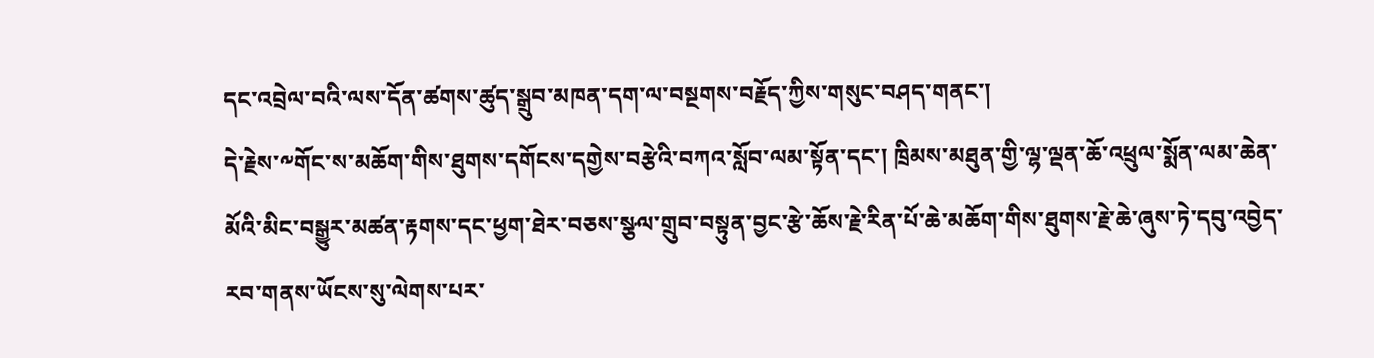དང་འབྲེལ་བའི་ལས་དོན་ཚགས་ཚུད་སྒྲུབ་མཁན་དག་ལ་བསྔགས་བརྗོད་ཀྱིས་གསུང་བཤད་གནང་།
དེ་རྗེས་༸གོང་ས་མཆོག་གིས་ཐུགས་དགོངས་དགྱེས་བརྩེའི་བཀའ་སློབ་ལམ་སྟོན་དང་། ཁྲིམས་མཐུན་གྱི་ལྷ་ལྡན་ཆོ་འཕྲུལ་སྨོན་ལམ་ཆེན་མོའི་མིང་བསྒྱུར་མཚན་རྟགས་དང་ཕྱག་ཐེར་བཅས་སྩལ་གྲུབ་བསྟུན་བྱང་རྩེ་ཆོས་རྗེ་རིན་པོ་ཆེ་མཆོག་གིས་ཐུགས་རྗེ་ཆེ་ཞུས་ཏེ་དབུ་འབྱེད་རབ་གནས་ཡོངས་སུ་ལེགས་པར་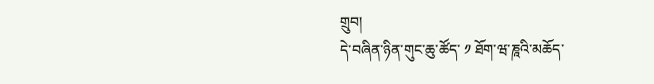གྲུབ།
དེ་བཞིན་ཉིན་གུང་ཆུ་ཚོད་ ༡ ཐོག་ཝ་ཎཱའི་མཆོད་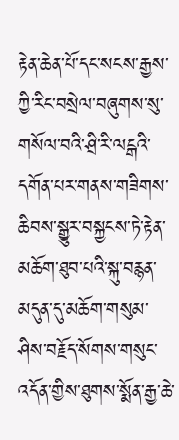རྟེན་ཆེན་པོ་དང་སངས་རྒྱས་ཀྱི་རིང་བསྲེལ་བཞུགས་སུ་གསོལ་བའི་ཤྲི་རི་ལངྒའི་དགོན་པར་གནས་གཟིགས་ཆིབས་སྒྱུར་བསྐྱངས་ཏེ་རྟེན་མཆོག་ཐུབ་པའི་སྐུ་བརྙན་མདུན་དུ་མཆོག་གསུམ་ཤིས་བརྗོད་སོགས་གསུང་འདོན་གྱིས་ཐུགས་སྨོན་རྒྱ་ཆེ་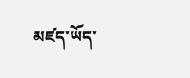མཛད་ཡོད་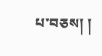པ་བཅས། །